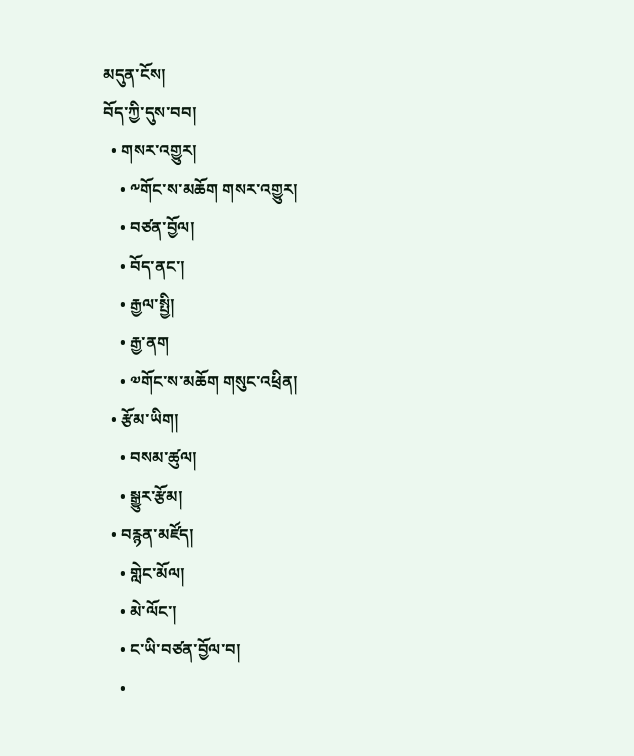མདུན་ངོས།
བོད་ཀྱི་དུས་བབ།
  • གསར་འགྱུར།
    • ༸གོང་ས་མཆོག གསར་འགྱུར།
    • བཙན་བྱོལ།
    • བོད་ནང་།
    • རྒྱལ་སྤྱི།
    • རྒྱ་ནག
    • ༧གོང་ས་མཆོག གསུང་འཕྲིན།
  • རྩོམ་ཡིག།
    • བསམ་ཚུལ།
    • སྒྱུར་རྩོམ།
  • བརྙན་མཛོད།
    • གླེང་མོལ།
    • མེ་ལོང་།
    • ང་ཡི་བཙན་བྱོལ་བ།
    •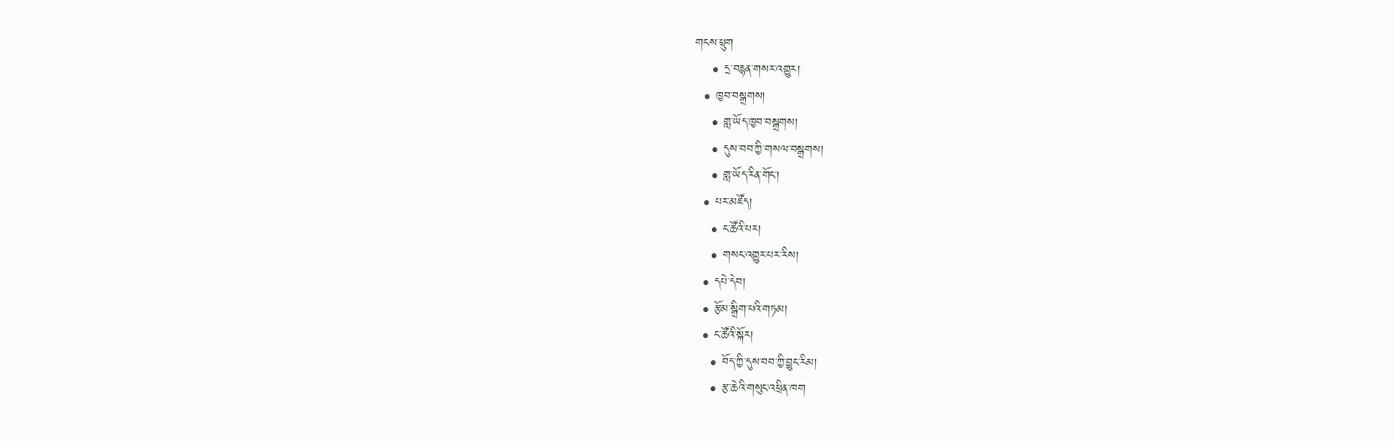གངས་ཕྲུག
    • དྲ་བརྙན་གསར་འགྱུར།
  • ཁྱབ་བསྒྲགས།
    • གླ་ཡོད་ཁྱབ་བསྒྲགས།
    • དུས་བབ་ཀྱི་གསལ་བསྒྲགས།
    • གླ་ཡོད་རིན་གོང་།
  • པར་མཛོད།
    • ང་ཚོའི་པར།
    • གསང་འགྱུར་པར་རིས།
  • དཔེ་དེབ།
  • རྩོམ་སྒྲིག་པའི་གཏམ།
  • ང་ཚོའི་སྐོར།
    • བོད་ཀྱི་དུས་བབ་ཀྱི་བྱུང་རིམ།
    • རྩ་ཆེའི་གསུང་འཕྲིན་ཁག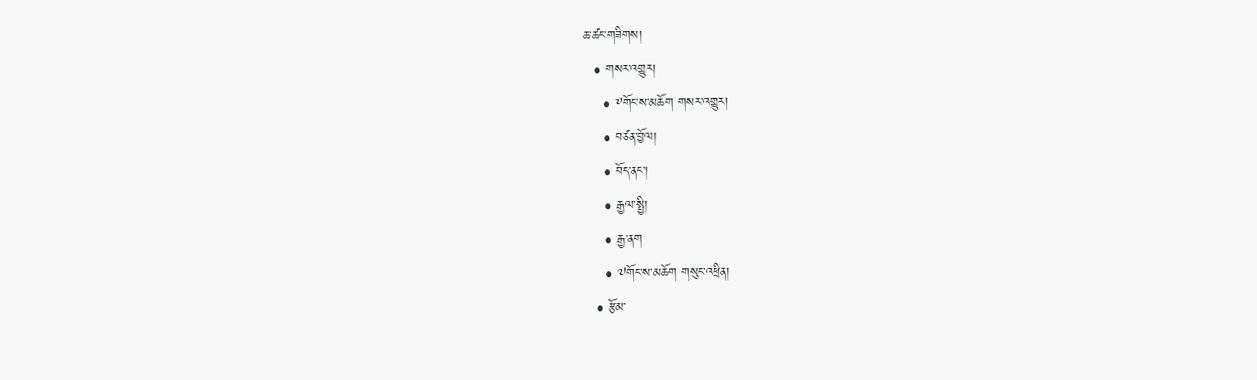ཆ་ཚང་གཟིགས།
  • གསར་འགྱུར།
    • ༸གོང་ས་མཆོག གསར་འགྱུར།
    • བཙན་བྱོལ།
    • བོད་ནང་།
    • རྒྱལ་སྤྱི།
    • རྒྱ་ནག
    • ༧གོང་ས་མཆོག གསུང་འཕྲིན།
  • རྩོམ་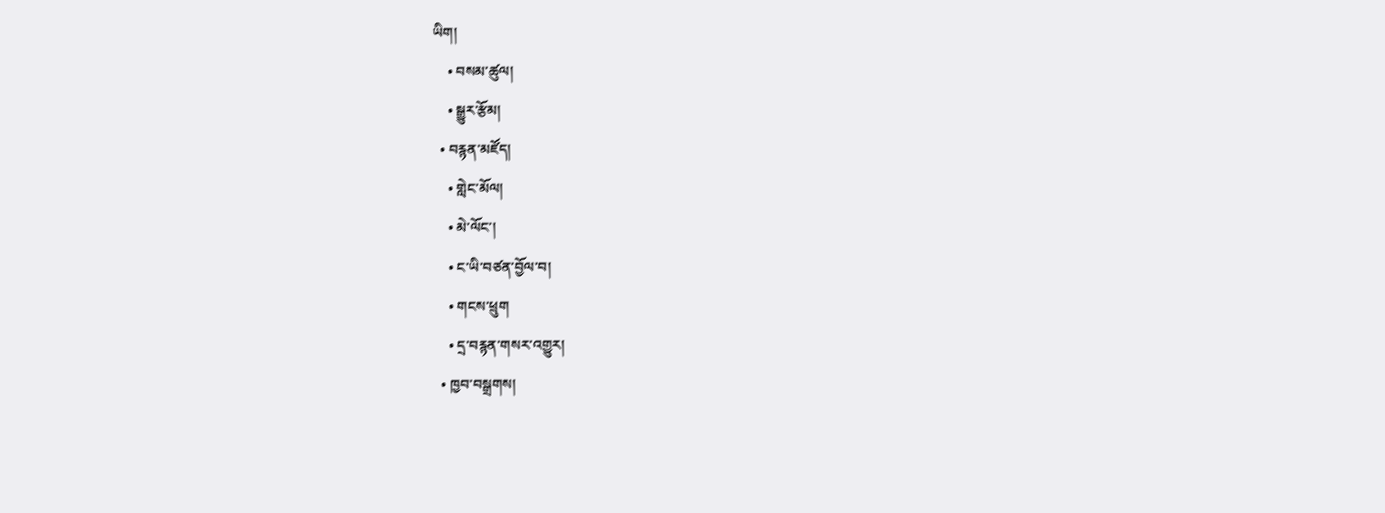ཡིག།
    • བསམ་ཚུལ།
    • སྒྱུར་རྩོམ།
  • བརྙན་མཛོད།
    • གླེང་མོལ།
    • མེ་ལོང་།
    • ང་ཡི་བཙན་བྱོལ་བ།
    • གངས་ཕྲུག
    • དྲ་བརྙན་གསར་འགྱུར།
  • ཁྱབ་བསྒྲགས།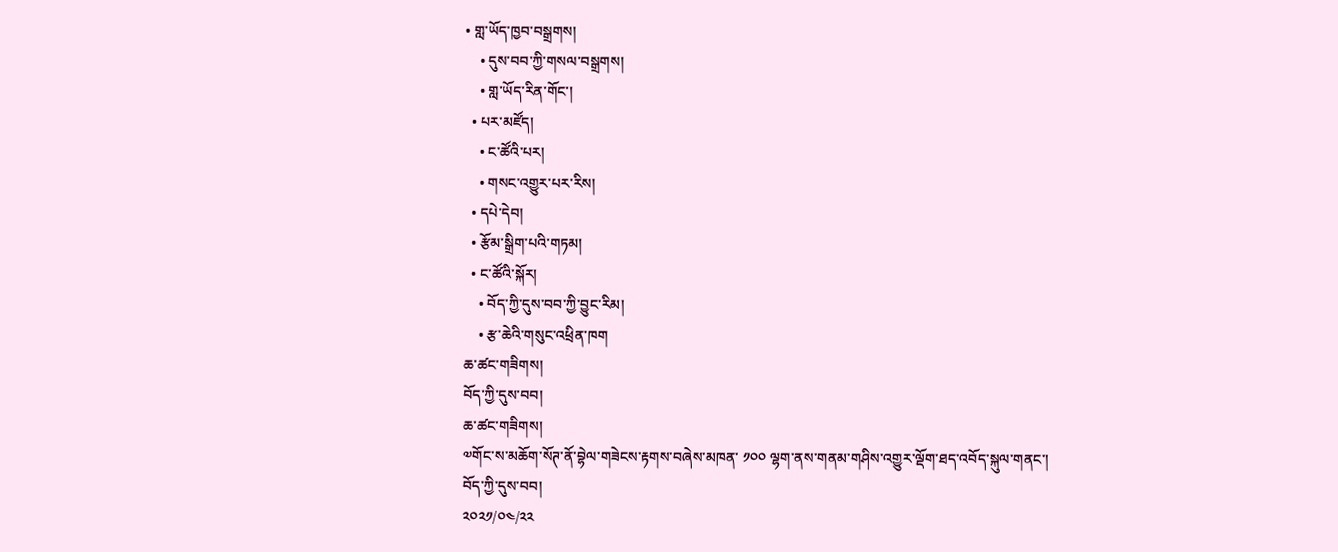• གླ་ཡོད་ཁྱབ་བསྒྲགས།
    • དུས་བབ་ཀྱི་གསལ་བསྒྲགས།
    • གླ་ཡོད་རིན་གོང་།
  • པར་མཛོད།
    • ང་ཚོའི་པར།
    • གསང་འགྱུར་པར་རིས།
  • དཔེ་དེབ།
  • རྩོམ་སྒྲིག་པའི་གཏམ།
  • ང་ཚོའི་སྐོར།
    • བོད་ཀྱི་དུས་བབ་ཀྱི་བྱུང་རིམ།
    • རྩ་ཆེའི་གསུང་འཕྲིན་ཁག
ཆ་ཚང་གཟིགས།
བོད་ཀྱི་དུས་བབ།
ཆ་ཚང་གཟིགས།
༧གོང་ས་མཆོག་སོཊ་ནོ་བྷེལ་གཟེངས་རྟགས་བཞེས་མཁན་ ༡༠༠ ལྷག་ནས་གནམ་གཤིས་འགྱུར་ལྡོག་ཐད་འབོད་སྐུལ་གནང་།
བོད་ཀྱི་དུས་བབ།
༢༠༢༡/༠༤/༢༢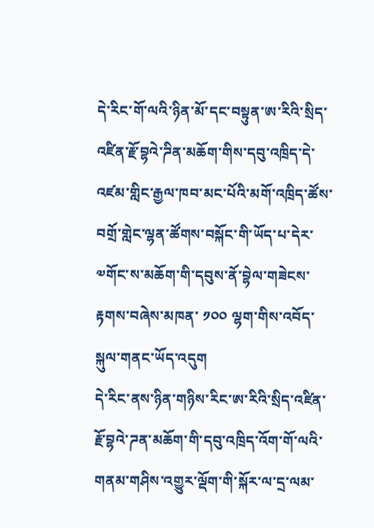དེ་རིང་གོ་ལའི་ཉིན་མོ་དང་བསྟུན་ཨ་རིའི་སྲིད་འཛིན་རྗོ་བྷའེ་ཌིན་མཆོག་གིས་དབུ་འཁྲིད་དེ་འཛམ་གླིང་རྒྱལ་ཁབ་མང་པོའི་མགོ་འཁྲིད་ཚོས་བགྲོ་གླེང་ལྷན་ཚོགས་བསྐོང་གི་ཡོད་པ་དེར་༧གོང་ས་མཆོག་གི་དབུས་ནོ་བྷེལ་གཟེངས་རྟགས་བཞེས་མཁན་ ༡༠༠ ལྷག་གིས་འབོད་སྐུལ་གནང་ཡོད་འདུག
དེ་རིང་ནས་ཉིན་གཉིས་རིང་ཨ་རིའི་སྲིད་འཛིན་རྗོ་བྷའེ་ཌན་མཆོག་གི་དབུ་འཁྲིད་འོག་གོ་ལའི་གནམ་གཤིས་འགྱུར་ལྡོག་གི་སྐོར་ལ་དྲ་ལམ་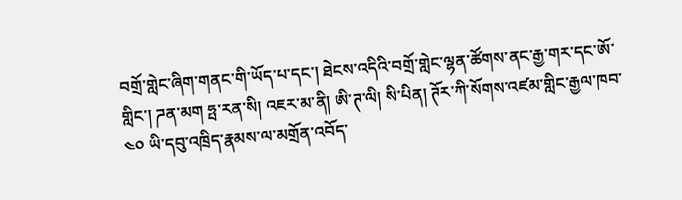བགྲོ་གླེང་ཞིག་གནང་གི་ཡོད་པ་དང་། ཐེངས་འདིའི་བགྲོ་གླེང་ལྷན་ཚོགས་ནང་རྒྱ་གར་དང་ཨོ་གླིང་། ཌན་མག ཧྤ་རན་སི། འཇར་མ་ནི། ཨི་ཊ་ལི། སི་པིན། ཊོར་ཀི་སོགས་འཛམ་གླིང་རྒྱལ་ཁབ་ ༤༠ ཡི་དབུ་འཁྲིད་རྣམས་ལ་མགྲོན་འབོད་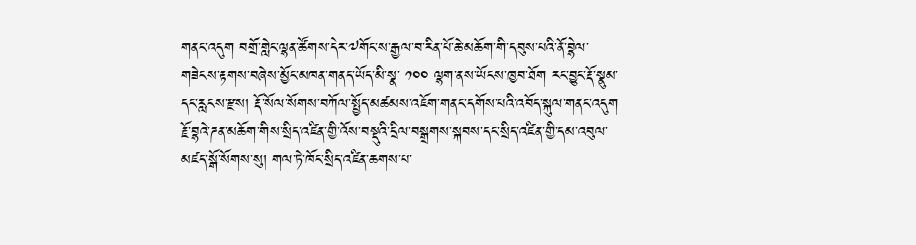གནང་འདུག བགྲོ་གླེང་ལྷན་ཚོགས་དེར་༧གོང་ས་རྒྱལ་བ་རིན་པོ་ཆེ་མཆོག་གི་དབུས་པའི་ནོ་བྷེལ་གཟེངས་རྟགས་བཞེས་མྱོང་མཁན་གནད་ཡོད་མི་སྣ་ ༡༠༠ ལྷག་ནས་ཡོངས་ཁྱབ་ཐོག རང་བྱུང་རྡོ་སྣུམ་དང་རླངས་རྫས། རྡོ་སོལ་སོགས་བཀོལ་སྤྱོད་མཚམས་འཇོག་གནང་དགོས་པའི་འབོད་སྐུལ་གནང་འདུག
རྗོ་བྷའེ་ཌན་མཆོག་གིས་སྲིད་འཛིན་གྱི་འོས་བསྡུའི་དྲིལ་བསྒྲགས་སྐབས་དང་སྲིད་འཛིན་གྱི་དམ་འབུལ་མཛད་སྒོ་སོགས་སུ། གལ་ཏེ་ཁོང་སྲིད་འཛིན་ཆགས་པ་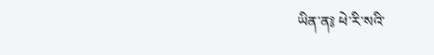ཡིན་ན༔ ཕེ་རི་སའི་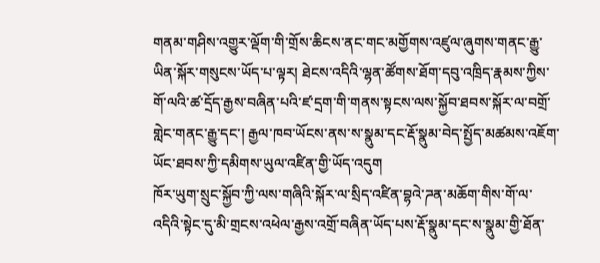གནམ་གཤིས་འགྱུར་ལྡོག་གི་གྲོས་ཆིངས་ནང་གང་མགྱོགས་འཛུལ་ཞུགས་གནང་རྒྱུ་ཡིན་སྐོར་གསུངས་ཡོད་པ་ལྟར། ཐེངས་འདིའི་ལྷན་ཚོགས་ཐོག་དབུ་འཁྲིད་རྣམས་ཀྱིས་གོ་ལའི་ཚ་དྲོད་རྒྱས་བཞིན་པའི་ཛ་དྲག་གི་གནས་སྟངས་ལས་སྐྱོབ་ཐབས་སྐོར་ལ་བགྲོ་གླེང་གནང་རྒྱུ་དང་། རྒྱལ་ཁབ་ཡོངས་ནས་ས་སྣུམ་དང་རྡོ་སྣུམ་བེད་སྤྱོད་མཚམས་འཇོག་ཡོང་ཐབས་ཀྱི་དམིགས་ཡུལ་འཛིན་གྱི་ཡོད་འདུག
ཁོར་ཡུག་སྲུང་སྐྱོབ་ཀྱི་ལས་གཞིའི་སྐོར་ལ་སྲིད་འཛིན་བྷའེ་ཌན་མཆོག་གིས་གོ་ལ་འདིའི་སྟེང་དུ་མི་གྲངས་འཕེལ་རྒྱས་འགྲོ་བཞིན་ཡོད་པས་རྡོ་སྣུམ་དང་ས་སྣུམ་གྱི་ཐོན་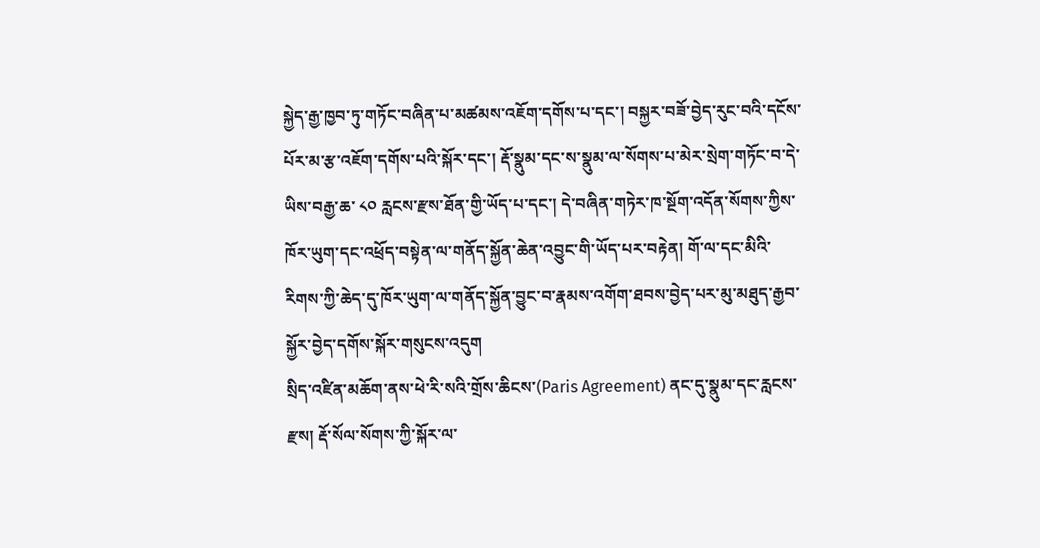སྐྱེད་རྒྱ་ཁྱབ་ཏུ་གཏོང་བཞིན་པ་མཚམས་འཇོག་དགོས་པ་དང་། བསྐྱར་བཟོ་བྱེད་རུང་བའི་དངོས་པོར་མ་རྩ་འཇོག་དགོས་པའི་སྐོར་དང་། རྡོ་སྣུམ་དང་ས་སྣུམ་ལ་སོགས་པ་མེར་སྲེག་གཏོང་བ་དེ་ཡིས་བརྒྱ་ཆ་ ༨༠ རླངས་རྫས་ཐོན་གྱི་ཡོད་པ་དང་། དེ་བཞིན་གཏེར་ཁ་སྔོག་འདོན་སོགས་ཀྱིས་ཁོར་ཡུག་དང་འཕྲོད་བསྟེན་ལ་གནོད་སྐྱོན་ཆེན་འབྱུང་གི་ཡོད་པར་བརྟེན། གོ་ལ་དང་མིའི་རིགས་ཀྱི་ཆེད་དུ་ཁོར་ཡུག་ལ་གནོད་སྐྱོན་བྱུང་བ་རྣམས་འགོག་ཐབས་བྱེད་པར་མུ་མཐུད་རྒྱབ་སྐྱོར་བྱེད་དགོས་སྐོར་གསུངས་འདུག
སྲིད་འཛིན་མཆོག་ནས་ཕེ་རི་སའི་གྲོས་ཆིངས་(Paris Agreement) ནང་དུ་སྣུམ་དང་རླངས་རྫས། རྡོ་སོལ་སོགས་ཀྱི་སྐོར་ལ་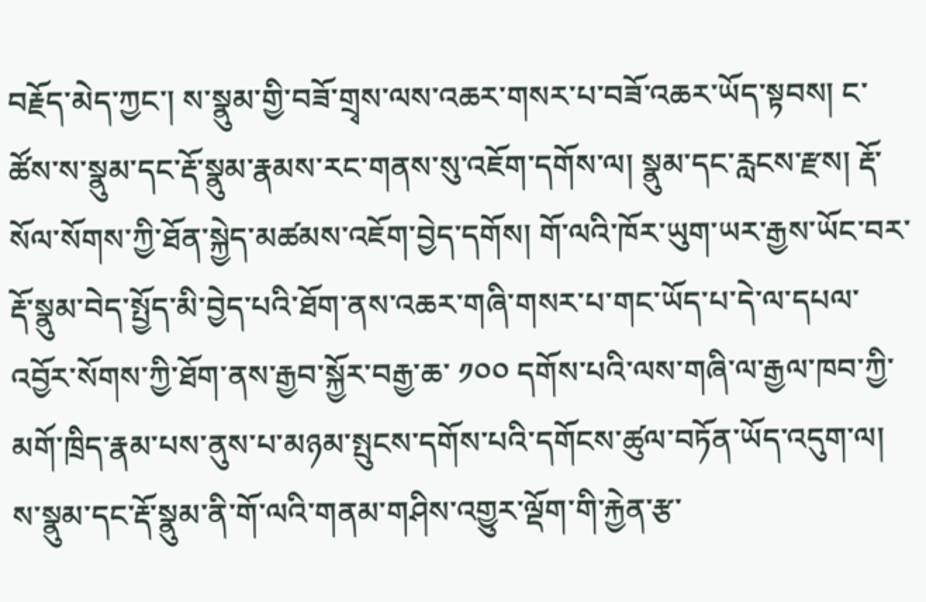བརྗོད་མེད་ཀྱང་། ས་སྣུམ་གྱི་བཟོ་གྲྭས་ལས་འཆར་གསར་པ་བཟོ་འཆར་ཡོད་སྟབས། ང་ཚོས་ས་སྣུམ་དང་རྡོ་སྣུམ་རྣམས་རང་གནས་སུ་འཇོག་དགོས་ལ། སྣུམ་དང་རླངས་རྫས། རྡོ་སོལ་སོགས་ཀྱི་ཐོན་སྐྱེད་མཚམས་འཇོག་བྱེད་དགོས། གོ་ལའི་ཁོར་ཡུག་ཡར་རྒྱས་ཡོང་བར་རྡོ་སྣུམ་བེད་སྤྱོད་མི་བྱེད་པའི་ཐོག་ནས་འཆར་གཞི་གསར་པ་གང་ཡོད་པ་དེ་ལ་དཔལ་འབྱོར་སོགས་ཀྱི་ཐོག་ནས་རྒྱབ་སྐྱོར་བརྒྱ་ཆ་ ༡༠༠ དགོས་པའི་ལས་གཞི་ལ་རྒྱལ་ཁབ་ཀྱི་མགོ་ཁྲིད་རྣམ་པས་ནུས་པ་མཉམ་སྤུངས་དགོས་པའི་དགོངས་ཚུལ་བཏོན་ཡོད་འདུག་ལ། ས་སྣུམ་དང་རྡོ་སྣུམ་ནི་གོ་ལའི་གནམ་གཤིས་འགྱུར་ལྡོག་གི་རྐྱེན་རྩ་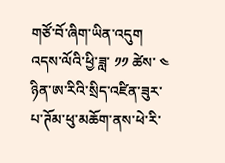གཙོ་བོ་ཞིག་ཡིན་འདུག
འདས་ལོའི་ཕྱི་ཟླ་ ༡༡ ཚེས་ ༤ ཉིན་ཨ་རིའི་སྲིད་འཛིན་ཟུར་པ་ཊོམ་ཕུ་མཆོག་ནས་ཕེ་རི་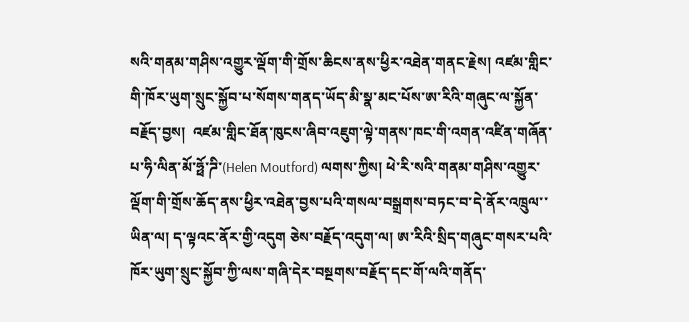སའི་གནམ་གཤིས་འགྱུར་ལྡོག་གི་གྲོས་ཆིངས་ནས་ཕྱིར་འཐེན་གནང་རྗེས། འཛམ་གླིང་གི་ཁོར་ཡུག་སྲུང་སྐྱོབ་པ་སོགས་གནད་ཡོད་མི་སྣ་མང་པོས་ཨ་རིའི་གཞུང་ལ་སྐྱོན་བརྗོད་བྱས།  འཛམ་གླིང་ཐོན་ཁུངས་ཞིབ་འཇུག་ལྟེ་གནས་ཁང་གི་འགན་འཛིན་གཞོན་པ་ཧི་ལིན་མོ་ཧྥོ་ཌི་(Helen Moutford) ལགས་ཀྱིས། ཕེ་རི་སའི་གནམ་གཤིས་འགྱུར་ལྡོག་གི་གྲོས་ཆོད་ནས་ཕྱིར་འཐེན་བྱས་པའི་གསལ་བསྒྲགས་བཏང་བ་དེ་ནོར་འཁྲུལ་་ཡིན་ལ། ད་ལྟའང་ནོར་གྱི་འདུག ཅེས་བརྗོད་འདུག་ལ། ཨ་རིའི་སྲིད་གཞུང་གསར་པའི་ཁོར་ཡུག་སྲུང་སྐྱོབ་ཀྱི་ལས་གཞི་དེར་བསྔགས་བརྗོད་དང་གོ་ལའི་གནོད་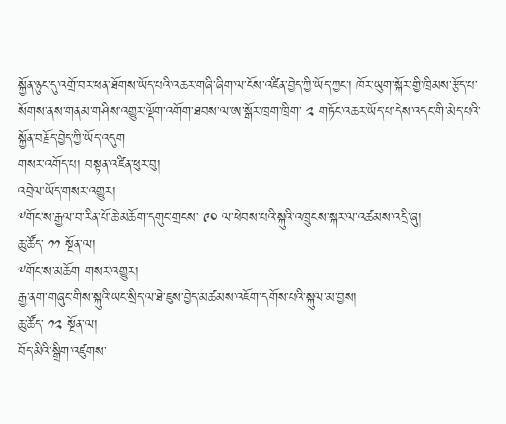སྐྱོན་ཉུང་དུ་འགྲོ་བར་ཕན་ཐོགས་ཡོད་པའི་འཆར་གཞི་ཞིག་ལ་ངོས་འཛིན་བྱེད་ཀྱི་ཡོད་ཀྱང་། ཁོར་ཡུག་སྐོར་གྱི་ཁྲིམས་རྩོད་པ་སོགས་ནས་གནམ་གཤིས་འགྱུར་ལྡོག་འགོག་ཐབས་ལ་ཨ་སྒོར་ཁྲག་ཁྲིག་ ༢ གཏོང་འཆར་ཡོད་པ་དེས་འདང་གི་མེད་པའི་སྐྱོན་བརྗོད་བྱེད་ཀྱི་ཡོད་འདུག
གསར་འགོད་པ། བསྟན་འཛིན་ཕུར་བུ།
འབྲེལ་ཡོད་གསར་འགྱུར།
༸གོང་ས་རྒྱལ་བ་རིན་པོ་ཆེ་མཆོག་དགུང་གྲངས་ ༩༠ ལ་ཕེབས་པའི་སྐུའི་འཁྲུངས་སྐར་ལ་འཚམས་འདྲི་ཞུ།
ཆུ་ཚོད་ ༡༡ སྔོན་ལ།
༸གོང་ས་མཆོག གསར་འགྱུར།
རྒྱ་ནག་གཞུང་གིས་སྐུའི་ཡང་སྲིད་ལ་ཐེ་ཇུས་བྱེད་མཚམས་འཇོག་དགོས་པའི་སྐུལ་མ་བྱས།
ཆུ་ཚོད་ ༡༢ སྔོན་ལ།
བོད་མིའི་སྒྲིག་འཛུགས་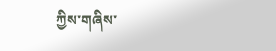ཀྱིས་གཞིས་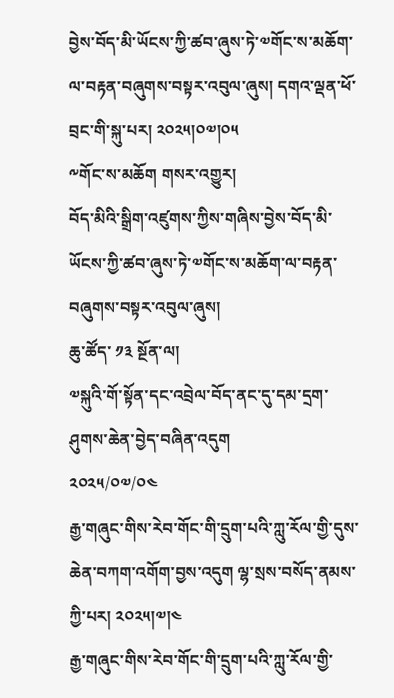བྱེས་བོད་མི་ཡོངས་ཀྱི་ཚབ་ཞུས་ཏེ་༧གོང་ས་མཆོག་ལ་བརྟན་བཞུགས་བསྟར་འབུལ་ཞུས། དགའ་ལྡན་ཕོ་བྲང་གི་སྐུ་པར། ༢༠༢༥།༠༧།༠༥
༸གོང་ས་མཆོག གསར་འགྱུར།
བོད་མིའི་སྒྲིག་འཛུགས་ཀྱིས་གཞིས་བྱེས་བོད་མི་ཡོངས་ཀྱི་ཚབ་ཞུས་ཏེ་༧གོང་ས་མཆོག་ལ་བརྟན་བཞུགས་བསྟར་འབུལ་ཞུས།
ཆུ་ཚོད་ ༡༣ སྔོན་ལ།
༧སྐུའི་གོ་སྟོན་དང་འབྲེལ་བོད་ནང་དུ་དམ་དྲག་ཤུགས་ཆེན་བྱེད་བཞིན་འདུག
༢༠༢༥/༠༧/༠༤
རྒྱ་གཞུང་གིས་རེབ་གོང་གི་དྲུག་པའི་ཀླུ་རོལ་གྱི་དུས་ཆེན་བཀག་འགོག་བྱས་འདུག ལྷ་སྲས་བསོད་ནམས་ཀྱི་པར། ༢༠༢༥།༧།༤
རྒྱ་གཞུང་གིས་རེབ་གོང་གི་དྲུག་པའི་ཀླུ་རོལ་གྱི་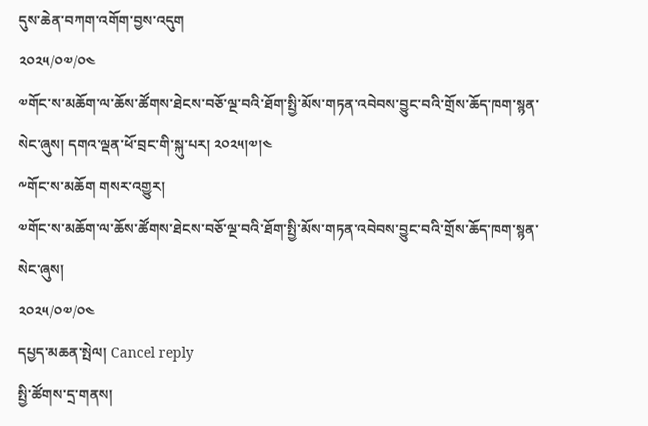དུས་ཆེན་བཀག་འགོག་བྱས་འདུག
༢༠༢༥/༠༧/༠༤
༧གོང་ས་མཆོག་ལ་ཆོས་ཚོགས་ཐེངས་བཅོ་ལྔ་བའི་ཐོག་སྤྱི་མོས་གཏན་འབེབས་བྱུང་བའི་གྲོས་ཆོད་ཁག་སྙན་སེང་ཞུས། དགའ་ལྡན་ཕོ་བྲང་གི་སྐུ་པར། ༢༠༢༥།༧།༤
༸གོང་ས་མཆོག གསར་འགྱུར།
༧གོང་ས་མཆོག་ལ་ཆོས་ཚོགས་ཐེངས་བཅོ་ལྔ་བའི་ཐོག་སྤྱི་མོས་གཏན་འབེབས་བྱུང་བའི་གྲོས་ཆོད་ཁག་སྙན་སེང་ཞུས།
༢༠༢༥/༠༧/༠༤
དཔྱད་མཆན་སྤེལ། Cancel reply
སྤྱི་ཚོགས་དྲ་གནས།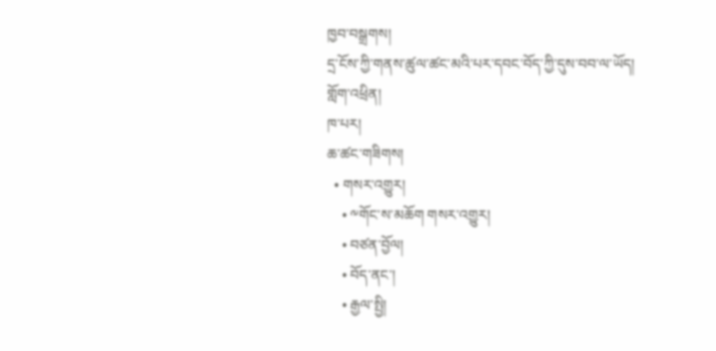ཁྱབ་བསྒྲགས།
དྲ་ངོས་ཀྱི་གནས་ཚུལ་ཚང་མའི་པར་དབང་བོད་ཀྱི་དུས་བབ་ལ་ཡོད།
གློག་འཕྲིན།
ཁ་པར།
ཆ་ཚང་གཟིགས།
  • གསར་འགྱུར།
    • ༸གོང་ས་མཆོག གསར་འགྱུར།
    • བཙན་བྱོལ།
    • བོད་ནང་།
    • རྒྱལ་སྤྱི།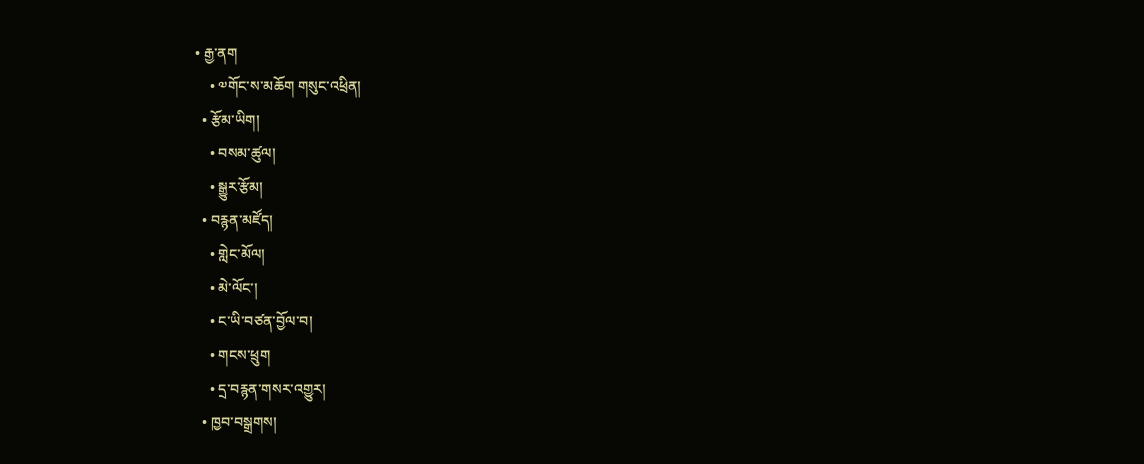• རྒྱ་ནག
    • ༧གོང་ས་མཆོག གསུང་འཕྲིན།
  • རྩོམ་ཡིག།
    • བསམ་ཚུལ།
    • སྒྱུར་རྩོམ།
  • བརྙན་མཛོད།
    • གླེང་མོལ།
    • མེ་ལོང་།
    • ང་ཡི་བཙན་བྱོལ་བ།
    • གངས་ཕྲུག
    • དྲ་བརྙན་གསར་འགྱུར།
  • ཁྱབ་བསྒྲགས།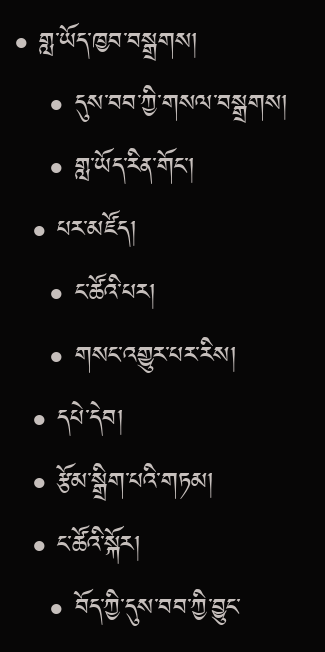• གླ་ཡོད་ཁྱབ་བསྒྲགས།
    • དུས་བབ་ཀྱི་གསལ་བསྒྲགས།
    • གླ་ཡོད་རིན་གོང་།
  • པར་མཛོད།
    • ང་ཚོའི་པར།
    • གསང་འགྱུར་པར་རིས།
  • དཔེ་དེབ།
  • རྩོམ་སྒྲིག་པའི་གཏམ།
  • ང་ཚོའི་སྐོར།
    • བོད་ཀྱི་དུས་བབ་ཀྱི་བྱུང་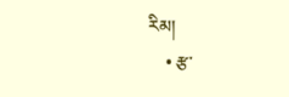རིམ།
    • རྩ་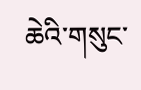ཆེའི་གསུང་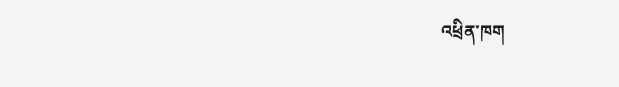འཕྲིན་ཁག